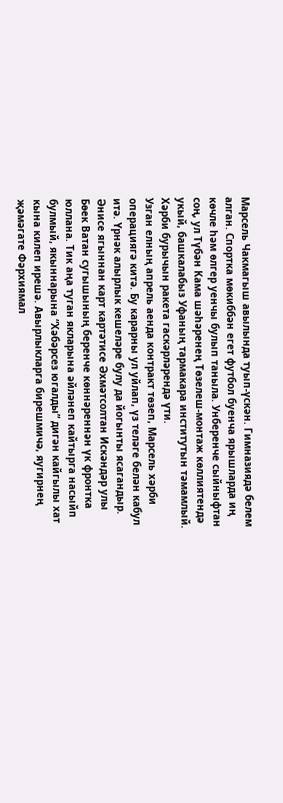Марсель Чакмагыш авылында туып-үскән. Гимназиядә белем алган. Спортка мөкиббән егет футбол буенча ярышларда иң көчле һәм өлгер уенчы булып таныла. Унберенче сыйныфтан соң, ул Түбән Кама шәһәренең Төзелеш-монтаж көллиятендә укый, башкалабыз Уфаның тармакара институтын тәмамлый. Хәрби бурычын ракета гаскәрләрендә үти.
Узган елның апрель аенда контракт төзеп, Марсель хәрби операциягә китә. Бу карарны ул уйлап, үз теләге белән кабул итә. Үрнәк алырлык кешеләре булу да йогынты ясагандыр. Әнисе ягыннан карт картәтисе Әхмәтсолтан Искәндәр улы Бөек Ватан сугышының беренче көннәреннән үк фронтка юллана. Тик аңа туган якларына әйләнеп кайтырга насыйп булмый, якыннарына “Хәбәрсез югалды” дигән кайгылы хат кына килеп ирешә. Авырлыкларга бирешмичә, яугирнең җәмәгате Фәрхиямал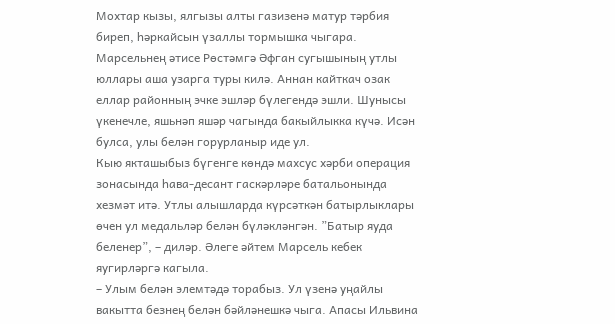Мохтар кызы, ялгызы алты газизенә матур тәрбия биреп, һәркайсын үзаллы тормышка чыгара. Марсельнең әтисе Рөстәмгә Әфган сугышының утлы юллары аша узарга туры килә. Аннан кайткач озак еллар районның эчке эшләр бүлегендә эшли. Шунысы үкенечле, яшьнәп яшәр чагында бакыйлыкка күчә. Исән булса, улы белән горурланыр иде ул.
Кыю якташыбыз бүгенге көндә махсус хәрби операция зонасында һава-десант гаскәрләре батальонында хезмәт итә. Утлы алышларда күрсәткән батырлыклары өчен ул медальләр белән бүләкләнгән. ”Батыр яуда беленер”, – диләр. Әлеге әйтем Марсель кебек яугирләргә кагыла.
– Улым белән элемтәдә торабыз. Ул үзенә уңайлы вакытта безнең белән бәйләнешкә чыга. Апасы Ильвина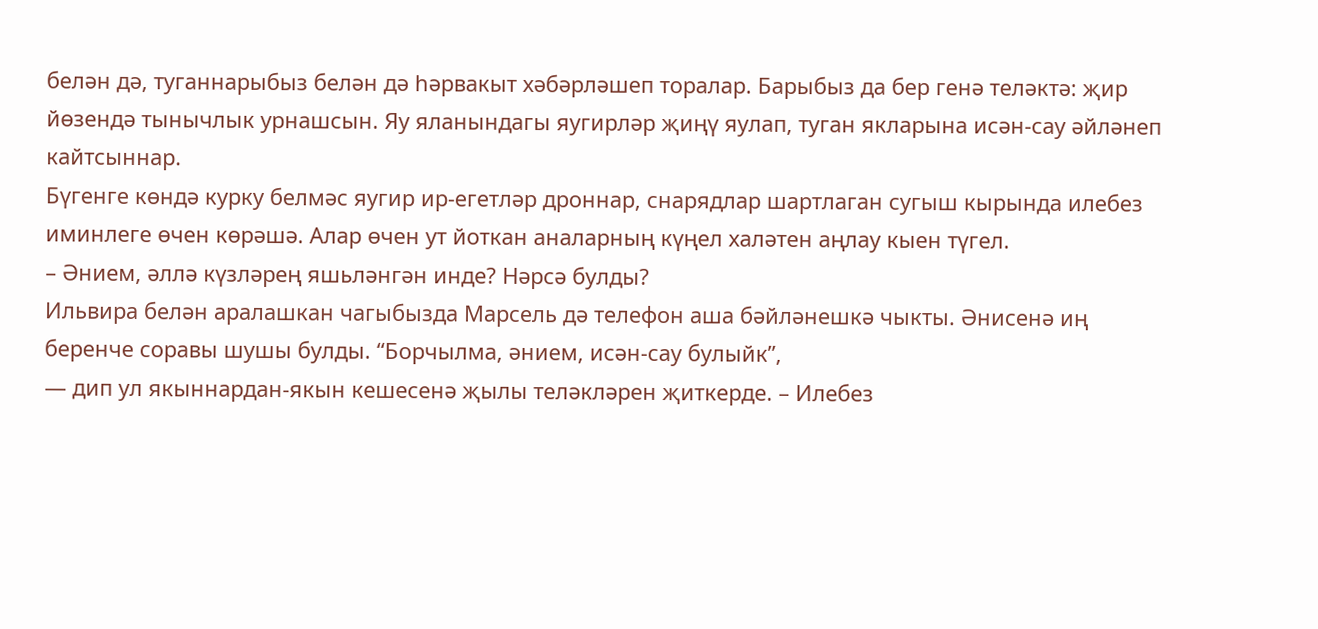белән дә, туганнарыбыз белән дә һәрвакыт хәбәрләшеп торалар. Барыбыз да бер генә теләктә: җир йөзендә тынычлык урнашсын. Яу яланындагы яугирләр җиңү яулап, туган якларына исән-сау әйләнеп кайтсыннар.
Бүгенге көндә курку белмәс яугир ир-егетләр дроннар, снарядлар шартлаган сугыш кырында илебез иминлеге өчен көрәшә. Алар өчен ут йоткан аналарның күңел халәтен аңлау кыен түгел.
– Әнием, әллә күзләрең яшьләнгән инде? Нәрсә булды?
Ильвира белән аралашкан чагыбызда Марсель дә телефон аша бәйләнешкә чыкты. Әнисенә иң беренче соравы шушы булды. “Борчылма, әнием, исән-сау булыйк”,
— дип ул якыннардан-якын кешесенә җылы теләкләрен җиткерде. – Илебез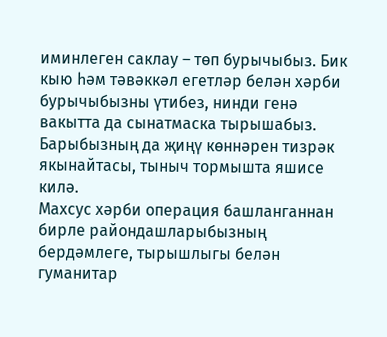иминлеген саклау – төп бурычыбыз. Бик кыю һәм тәвәккәл егетләр белән хәрби бурычыбызны үтибез, нинди генә вакытта да сынатмаска тырышабыз. Барыбызның да җиңү көннәрен тизрәк якынайтасы, тыныч тормышта яшисе килә.
Махсус хәрби операция башланганнан бирле райондашларыбызның бердәмлеге, тырышлыгы белән гуманитар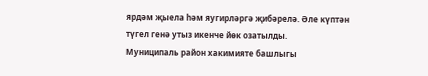ярдәм җыела һәм яугирләргә җибәрелә. Әле күптән түгел генә утыз икенче йөк озатылды.
Муниципаль район хакимияте башлыгы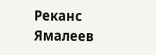Реканс Ямалеев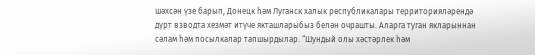шәхсән үзе барып, Донецк һәм Луганск халык республикалары территорияләрендә дүрт взводта хезмәт итүче якташларыбыз белән очрашты. Аларга туган якларыннан сәлам һәм посылкалар тапшырдылар. “Шундый олы хәстәрлек һәм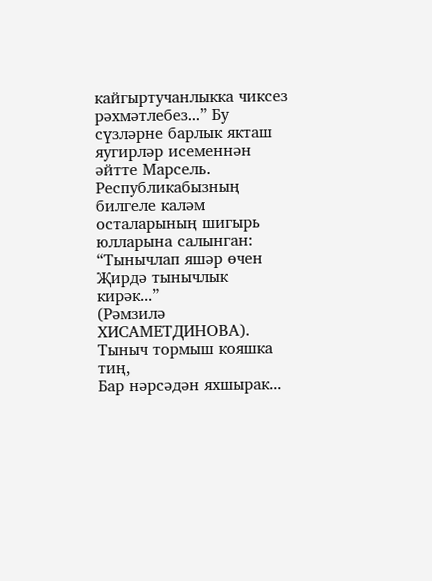кайгыртучанлыкка чиксез рәхмәтлебез...” Бу сүзләрне барлык якташ яугирләр исеменнән әйтте Марсель.
Республикабызның билгеле каләм осталарының шигырь юлларына салынган:
“Тынычлап яшәр өчен
Җирдә тынычлык кирәк...”
(Рәмзилә ХИСАМЕТДИНОВА).
Тыныч тормыш кояшка тиң,
Бар нәрсәдән яхшырак...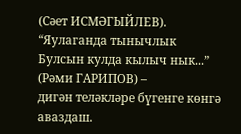(Сәет ИСМӘГЫЙЛЕВ).
“Яулаганда тынычлык
Булсын кулда кылыч нык...”
(Рәми ГАРИПОВ) –
дигән теләкләре бүгенге көнгә аваздаш.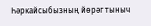Һәркайсыбызның йөрәг тыныч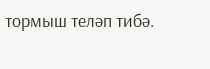тормыш теләп тибә.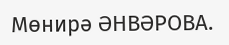Мөнирә ӘНВӘРОВА.